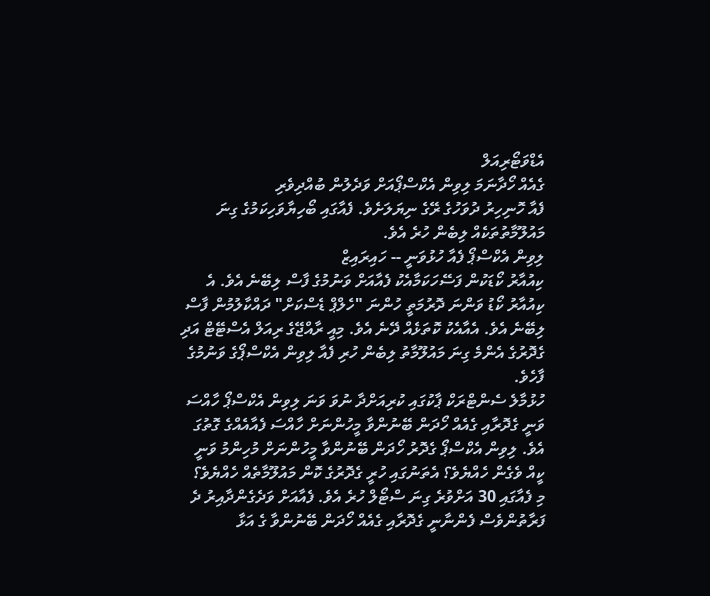އެޑްވަޓޯރިއަލް
ގެއެއް ހޯދާނަމަ ލިވިން އެކްސްޕޯއަށް ވަދެލުން ބުއްދިވެރި
ފެއާ ހޮނިހިރު ދުވަހުގެ ރޭގެ ނިޔަލަށެވެ. ފެއާގައި ބޯހިޔާވަހިކަމުގެ ގިނަ މައުލޫމާތުތަކެއް ލިބެން ހުރެ އެވެ.
ލިވިން އެކްސްޕޯ ފެއާ ހުޅުވަނީ -- ހައިރައިޒް
ކިއުއާރު ކޯޑަކުން ފަސޭހަކަމާއެކު ފެއާއަށް ވަނުމުގެ ފާސް ލިބޭނެ އެވެ. އެ ކިއުއާރު ކޯޑު ވަންނަ ދޮރުމަތީ ހުންނަ "ހެލްޕް ޑެސްކަށް" ދައްކާލުމުން ފާސް ލިބޭނެ އެވެ. އެއާއެކު ކޮތަޅެއް ދޭނެ އެވެ. މިއީ ރާއްޖޭގެ ރިއަލް އެސްޓޭޓް އަދި ގެދޮރުގެ އެންމެ ގިނަ މައުލޫމާތު ލިބެން ހުރި ފެއާ ލިވިން އެކްސްޕޯގެ ވަނުމުގެ ފާހެވެ.
ހުޅުމާލެ ސެންޓްރަކް ޕާކުގައި ކުރިއަށްދާ ނުވަ ވަނަ ލިވިން އެކްސްޕޯ ހާއްސަ ވަނީ ގެދޮރާއި ގެއެއް ހޯދަން ބޭނުންވާ މީހުންނަށް ހާއްސަ ފެއާއެއްގެ ގޮތުގަ އެވެ. ލިވިން އެކްސްޕޯ ގެދޮރު ހޯދަން ބޭނުންވާ މީހުންނަށް މުހިންމު ވަނީ ކީއް ވެގެން ހެއްޔެވެ؟ އެތަނުގައި ހުރީ ގެދޮރުގެ ކޮން މައުލޫމާތެއް ހެއްޔެވެ؟
މި ފެއާގައި 30 އަށްވުރެ ގިނަ ސްޓޯލް ހުރެ އެވެ. ފެއާއަށް ވަދެގެންދާއިރު ދެ ފަރާތުންވެސް ފެންނާނީ ގެދޮރާއި ގެއެއް ހޯދަން ބޭނުންވާ ގެ އަޅާ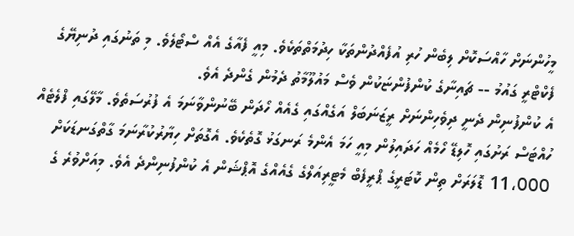މީހުންނަށް ހާއްސަކޮށް ލިބެން ހުރި އުފެއްދުންތަކާ ހިދުމަތްތަކެވެ. މިއީ ފެއާގެ އެއް ސްޓޯލެވެ. މި ތަނުގައި ދުނިޔޭގެ ފެކްޓްރީ ގައުމު -- ޗައިނާގެ ކުންފުންޏަކުން ވެސް މައުލޫމާތު ދެމުން ގެންދެ އެވެ.
އެ ކުންފުނިން ދެނީ ދިވެހިންނަށް ރީޒަނަބަލް އަގެއްގައި ގެއެއް ހޯދަން ބޭނުންވާނަމަ އެ ފުރުސަތެވެ. މާލޭގައި ފްލެޓެއް ހުއްޓަސް ރަށުގައި ހޮލިޑޭ ހޯމެއް ހަދައިލުން މިއީ ހަމަ އެންމެ ރަނގަޅު ގޮތެކެވެ. އެގޮތަށް ހިޔާރުކުރާނަމަ ގާތްގަނޑަކަށް 11،000 ޑޮލަރަށް ތިން ކޮޓަރީގެ ޕްރީފެބް މެޓީރިއަލްގެ ގެއެއްގެ އޮޕްޝަން އެ ކުންފުނިންދެ އެވެ. މިއަށްވުރެ ގެ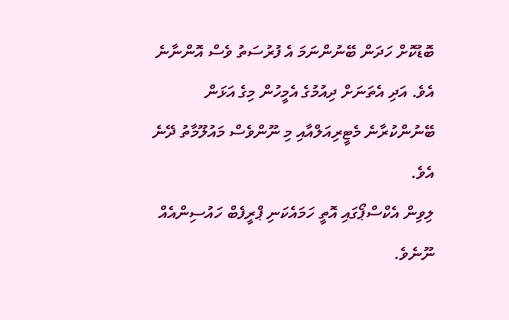ބޮޑުކޮށް ހަދަން ބޭނުންނަމަ އެ ފުރުސަތު ވެސް އޮންނާނެ އެވެ. އަދި އެތަނަށް ދިއުމުގެ އެމީހުން މިގެ އަޅަން ބޭނުންކުރާނެ މެޓީރިއަލްއާއި މި ނޫންވެސް މައުލޫމާތު ދޭނެ އެވެ.
ލިވިން އެކްސްޕޯގައި އޮތީ ހަމައެކަނި ޕްރީފެބް ހައުސިންއެއް ނޫނެވެ.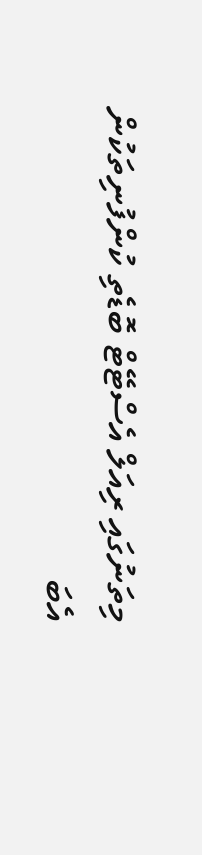މިތަނުގައި ރިއަލް އެސްޓޭޓް ބޮޑެތި ކުންފުނިތަކުން އެބަ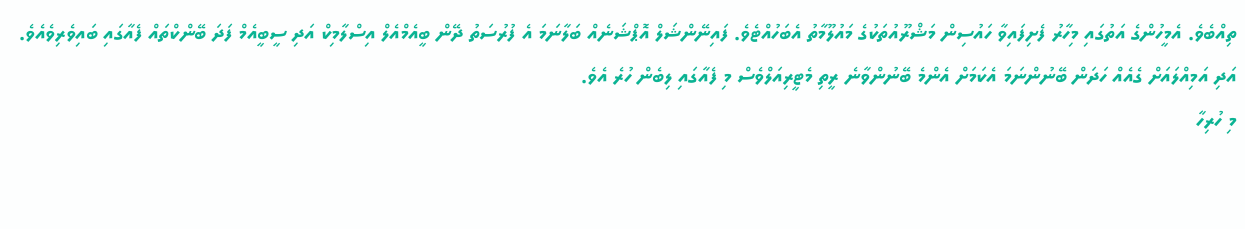ތިއްބެވެ. އެމީހުންގެ އަތުގައި މިހާރު ފެށިފައިވާ ހައުސިން މަޝްރޫއުތަކުގެ މައުލޫމާތު އެބަހުއްޓެވެ. ފައިނޭންޝަލް އޮޕްޝަނެއް ބަލާނަމަ އެ ފުރުސަތު ދޭން ބީއެމްއެލް އިސްލާމިކް އަދި ސީބީއެމް ފަދަ ބޭންކްތައް ފެއާގައި ބައިވެރިވެއެވެ. އަދި އަމިއްލައަށް ގެއެއް ހަދަން ބޭނުންނަމަ އެކަމަށް އެންމެ ބޭނުންވާނެ ރީތި މެޓީރިއަލްވެސް މި ފެއާގައި ލިބެން ހުރެ އެވެ.
މި ހުރިހާ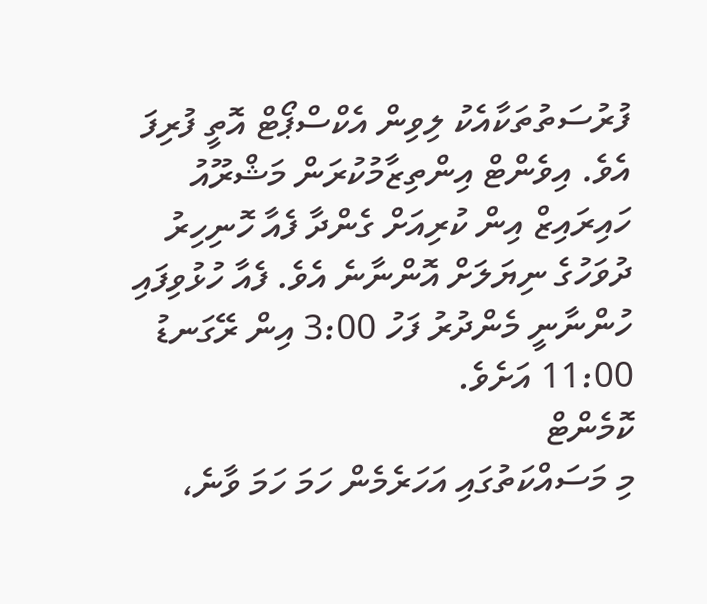ފުރުސަތުތަކާއެކު ލިވިން އެކްސްޕޯޓް އޮތީ ފުރިފަ އެވެ. އިވެންޓް އިންތިޒާމުކުރަން މަޝްރޫއު ހައިރައިޒް އިން ކުރިއަށް ގެންދާ ފެއާ ހޮނިހިރު ދުވަހުގެ ނިޔަލަށް އޮންނާނެ އެވެ. ފެއާ ހުޅުވިފައި ހުންނާނީ މެންދުރު ފަހު 3:00 އިން ރޭގަނޑު 11:00 އަށެވެ.
ކޮމެންޓް
މި މަސައްކަތުގައި އަހަރެމެން ހަމަ ހަމަ ވާނެ،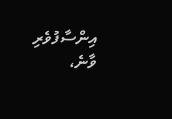އިންސާފުވެރި ވާނެ،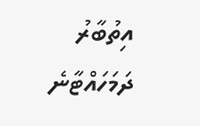އިތުބާރު ދަމަހައްޓާނެ